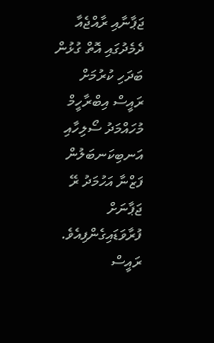ޖަޕާނާއި ރާއްޖެއާ ދެމެދުގައި އޮތް ގުޅުން ބަދަހި ކުރުމަށް ރައީސް އިބްރާހީމް މުހައްމަދު ސޯލިހާއި އަނބިކަނބަލުން ފަޒްނާ އަހުމަދު ރޭ ޖަޕާނަށް ފުރާވަޑައިގެންފިއެވެ.
ރައީސް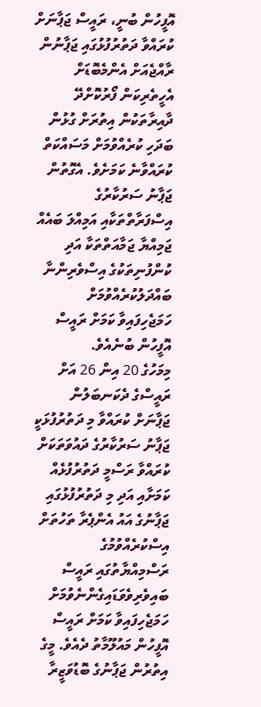އޮފީހުން ބުނީ، ރައީސް ޖަޕާނަށް ކުރައްވާ ދަތުރުފުޅުގައި ޖަޕާނުން ރާއްޖެއަށް އެންމެބޮޑަށް އެހީތެރިކަން ފޯރުކޮށްދޭ ދާއިރާތަކުން އިތުރަށް ގުޅުން ބަދަހި ކުރެއްވުމަށް މަސައްކަތް ކުރައްވާނެ ކަމަށެވެ. އެގޮތުން ޖަޕާނު ސަރުކާރުގެ އިސްފަރާތްތަކާއި އަމިއްލަ ބައެއް ޖަމިއްޔާ ޖަމާއަތްތަކާ އަދި ކުންފުނިތަކުގެ އިސްވެރިންނާ ބައްދަލުކުރެއްވުމަށް ހަމަޖެހިފައިވާ ކަމަށް ރައީސް އޮފީހުން ބުނެއެވެ.
މިމަހުގެ 20 އިން 26 އަށް ރައީސްގެ ދެކަނބަލުން ޖަޕާނަށް ކުރައްވާ މި ދަތުރުފުޅަކީ ޖަޕާނު ސަރުކާރުގެ ދައުވަތަކަށް ކުރައްވާ ރަސްމީ ދަތުރުފުޅެއް ކަމަށާއި އަދި މި ދަތުރުފުޅުގައި ޖަޕާނުގެ އައު އެންޕެރާ ތަހުތަށް އިސްކުރެއްވުމުގެ ރަސްމިއްޔާތުގައި ރައީސް ބައިވެރިވެވަޑައިގެންނެވުމަށް ހަމަޖެހިފައިވާ ކަމަށް ރައީސް އޮފީހުން މައުލޫމާތު ދެއެވެ. މީގެ އިތުރުން ޖަޕާނުގެ ބޮޑުވަޒީރާ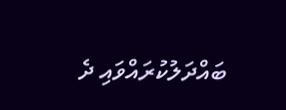ބައްދަލުކުރައްވައި ދެ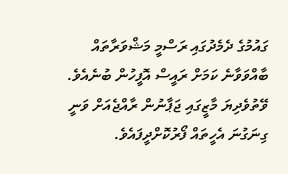ގައުމުގެ ދެމެދުގައި ރަސްމީ މަޝްވަރާތައް ބާއްވަވާނެ ކަމަށް ރައީސް އޮފީހުން ބުނެއެވެ.
ވޭތުވެދިޔަ މާޒީގައި ޖަޕާނުން ރާއްޖެއަށް ވަނީ ގިނަގުނަ އެހީތައް ފޯރުކޮށްދީފައެވެ.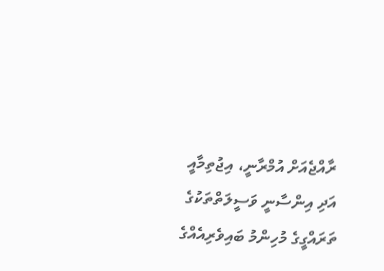ރާއްޖެއަށް އުމްރާނީ، އިޖުތިމާއީ އަދި އިންސާނީ ވަސީލަތްތަކުގެ ތަރައްގީގެ މުހިންމު ބައިވެރިއެއްގެ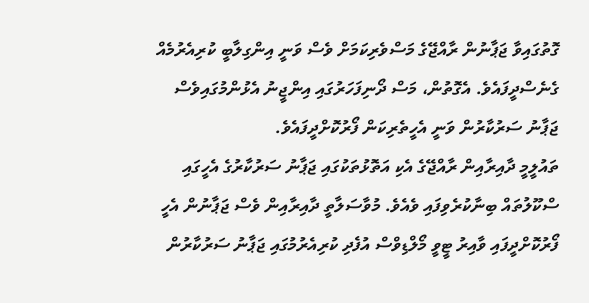ގޮތުގައިވާ ޖަޕާނުން ރާއްޖޭގެ މަސްވެރިކަމަށް ވެސް ވަނީ އިންގިލާބީ ކުރިއެރުމެއް ގެނެސްދީފައެވެ. އެގޮތުން، މަސް ދޯނިފަހަރުގައި އިންޖީނު އެޅުންމުގައިވެސް ޖަޕާނު ސަރުކާރުން ވަނީ އެހީތެރިކަން ފޯރުކޮށްދީފައެވެ.
ތައުލީމީ ދާއިރާއިން ރާއްޖޭގެ އެކި އަތޮޅުތަކުގައި ޖަޕާނު ސަރުކާރުގެ އެހީގައި ސްކޫލުތައް ބިނާކުރެވިފައި ވެއެވެ. މުވާސަލާތީ ދާއިރާއިން ވެސް ޖަޕާނުން އެހީ ފޯރުކޮށްދީފައި ވާއިރު ޓީވީ މޯލްޑިވްސް އުފެދި ކުރިއެރުމުގައި ޖަޕާނު ސަރުކާރުން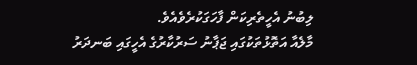ލިބުނު އެހީތެރިކަން ފާހަގަކުރެވެއެވެ.
މާލެއާ އަތޮޅުތަކުގައި ޖަޕާނު ސަރުކާރުގެ އެހީގައި ބަނދަރު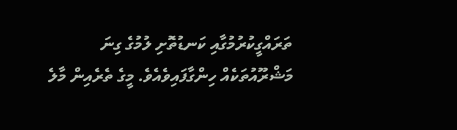ތަރައްގީކުރުމުގާއި ކަނޑުތޮށި ލުމުގެ ގިނަ މަޝްރޫއުތަކެއް ހިންގާފައިވެއެވެ. މީގެ ތެރެއިން މާލެ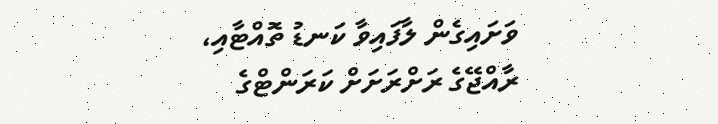ވަށައިގެން ލާފައިވާ ކަނޑު ތޮއްޓާއި، ރާއްޖޭގެ ރަށްރަށަށް ކަރަންޓްގެ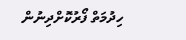ހިދުމަތް ފޯރުކޮށްދިނުން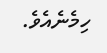ހިމެނެއެވެ.